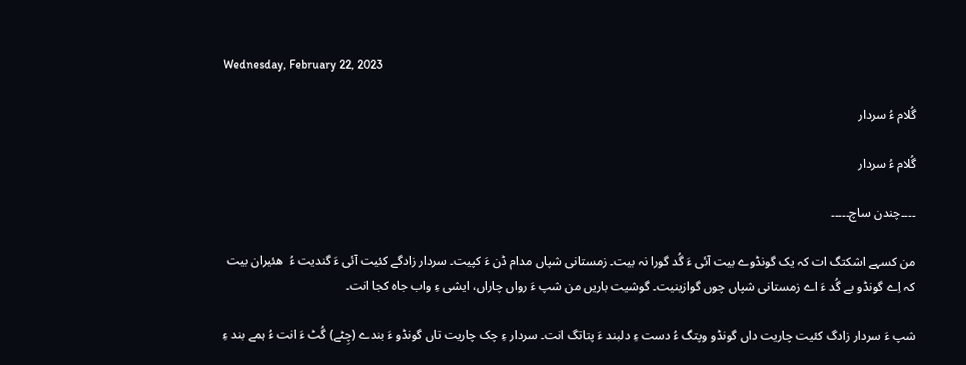Wednesday, February 22, 2023

گُلام ءُ سردار

گُلام ءُ سردار

۔۔۔۔چندن ساچ۔۔۔۔۔

من کسہے اشکتگ ات کہ یک گونڈوے بیت آئی ءَ گُد گورا نہ بیت۔ زمستانی شپاں مدام ڈن ءَ کپیت۔ سردار زادگے کئیت آئی ءَ گندیت ءُ  ھئیران بیت کہ اِے گونڈو بے گُد ءَ اے زمستانی شپاں چوں گوازینیت۔ گوشیت باریں من شپ ءَ رواں چاراں، ایشی ءِ واب جاہ کجا انت۔

شپ ءَ سردار زادگ کئیت چاریت داں گونڈو وپتگ ءُ دست ءِ دلبند ءَ پتاتگ انت۔ سردار ءِ چک چاریت تاں گونڈو ءَ بندے (چِٹے) گُٹ ءَ انت ءُ ہمے بند ءِ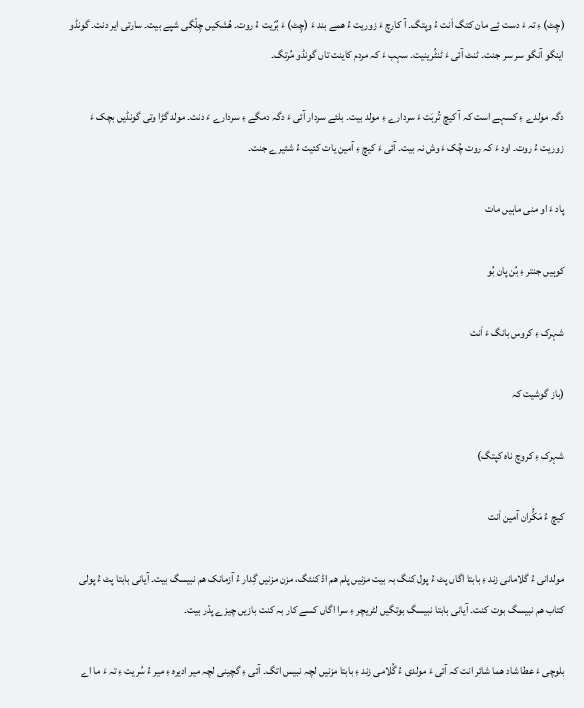(چِٹ) ءِ تہ ءَ دست ئِے مان کتگ اَنت ءُ وپتگ۔ آ کارچ ءَ زوریت ءُ ھمے بند ءَ (چِٹ) ءَ بُرّیت ءُ روت۔ ھُشکیں چِلّگی شپے بیت۔ سارتی ایر دنت۔ گونڈو اینگو آنگو سر سر جنت۔ ٹنٹ آئی ءَ ٹنٹُرینیت۔ سہب ءَ کہ مردم کاینت تاں گونڈو مُرتگ۔

دگہ مولدے ءِ کسہے است کہ آ کیچ تُربَت ءَ سردارے ءِ مولد بیت۔ بلئے سردار آئی ءَ دگہ دمگے ءِ سردارے ءَ دنت۔ مولد گڑا وتی گونڈیں بچک ءَ زوریت ءُ روت۔ اود ءَ کہ روت چُک ءَ وش نہ بیت۔ آئی ءَ کیچ ءِ آمین یات کئیت ءُ شئیرے جنت۔

پاد ءَ او منی ماہیں مات

کوہیں جنتر ءِ بُن پان بُو

شہرک ءِ کروس بانگ ءَ اَنت

(باز گوشیت کہ

شہرک ءِ کروچ ناہ کپتگ)

کیچ ءُ مَکُّران آمین اَنت

مولدانی ءُ گلامانی زند ءِ بابتا اگاں پٹ ءُ پول کنگ بہ بیت مزنیں پلم ھم اڈ کنئگ، مزن مزنیں گِدار ءُ آزمانک ھم نبیسگ بیت۔ آیانی بابتا پٹ ءُ پولی کتاب ھم نبیسگ بوت کنت۔ آیانی بابتا نبیسگ بوتگیں لٹریچر ءِ سرا اگاں کسے کار بہ کنت بازیں چیزے پدّر بیت۔

بلوچی ءَ عطا شاد ھما شائر انت کہ آئی ءَ مولدی ءُ گُلامی زند ءِ بابتا مزنیں لچہ نبیس اتگ۔ آئی ءِ گچینی لچہ میر ادیرہ ءِ میر ءُ سُریت ءِ تہ ءَ ما اے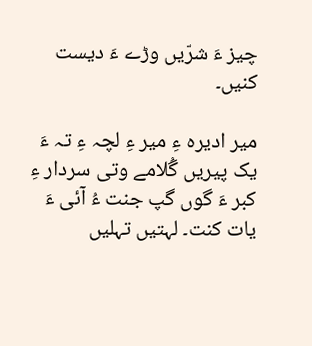چیز ءَ شرّیں وڑے ءَ دیست کنیں۔

میر ادیرہ ءِ میر ءِ لچہ ءِ تہ ءَ یک پیریں گُلامے وتی سردار ءِ کبر ءَ گوں گپ جنت ءُ آئی ءَ یات کنت۔ لہتیں تہلیں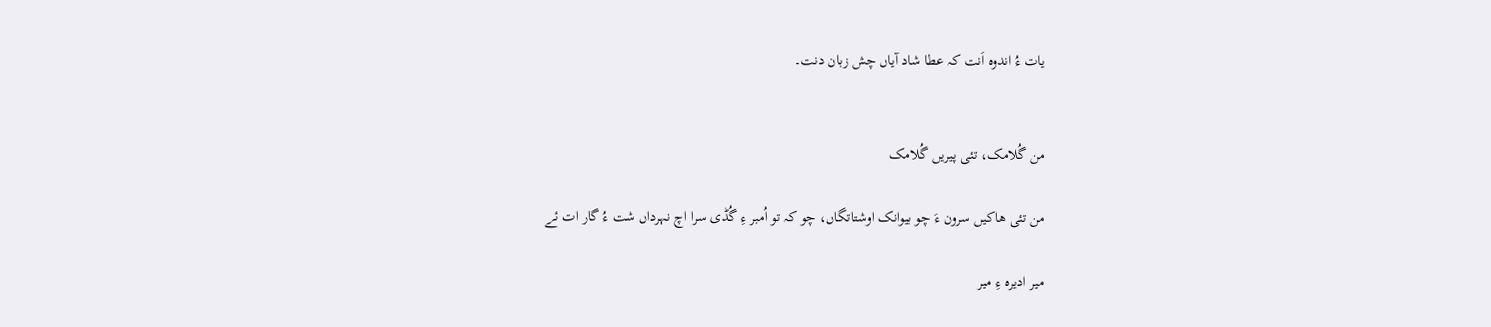یات ءُ اندوہ اَنت کہ عطا شاد آیاں چش زبان دنت۔


من گُلامک، تئی پیریں گُلامک

من تئی ھاکیں سرون ءَ چو بیوانک اوشتاتگاں، چو کہ تو اُمبر ءِ گُڈی سرا اچ نہرداں شت ءُ گار ات ئے

میر ادیرہ ءِ میر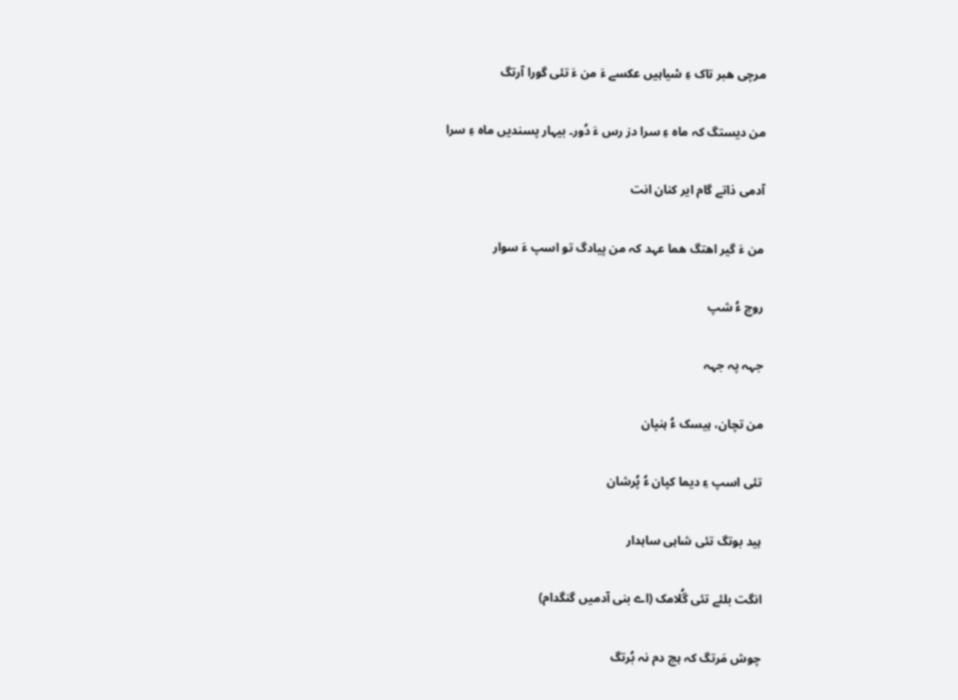مرچی ھبر تاک ءِ سْیاہیں عکسے ءَ من ءَ تئی گورا آرتگ

من دیستگ کہ ماہ ءِ سرا دز رس ءَ دُور۔ بیہار پسندیں ماہ ءِ سرا

آدمی ذاتے گام ایر کنان انت

من ءَ گیر اھتگ ھما عہد کہ من پیادگ تو اسپ ءَ سوار

روچ ءُ شپ

جہہ پہ جہہ

من تچان، ہیسک ءُ ہنپان

تئی اسپ ءِ دیما کپان ءُ پُرشان

ہید بوتگ تئی شاہی ساہدار

انگت بلئے تئی گُلامک (اے بنی آدمیں گنگدام)

چوش مَرتگ کہ ہچ دم نہ بُرتگ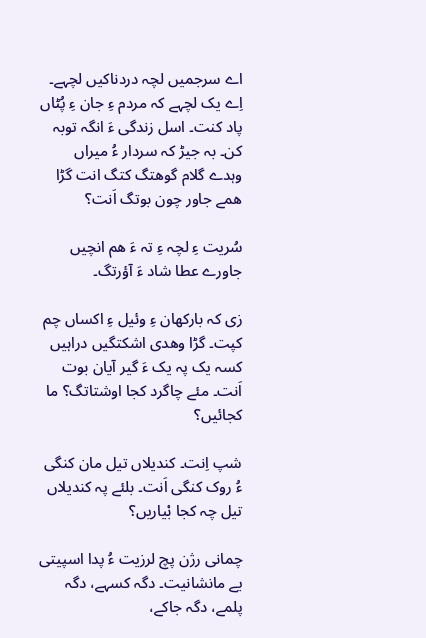اے سرجمیں لچہ دردناکیں لچہے۔ اِے یک لچہے کہ مردم ءِ جان ءِ پُٹاں پاد کنت۔ اسل زندگی ءَ انگہ توبہ کن۔ بہ جیڑ کہ سردار ءُ میراں وہدے گلام گوھتگ کتگ انت گڑا ھمے جاور چون بوتگ اَنت؟

سُریت ءِ لچہ ءِ تہ ءَ ھم انچیں جاورے عطا شاد ءَ آؤرتگ۔

زی کہ بارکھان ءِ وئیل ءِ اکساں چم کپت۔ گڑا وھدی اشکتگیں دراہیں کسہ یک پہ یک ءَ گیر آیان بوت اَنت۔ مئے چاگرد کجا اوشتاتگ؟ ما کجائیں؟

شپ اِنت۔ کندیلاں تیل مان کنگی ءُ روک کنگی اَنت۔ بلئے پہ کندیلاں تیل چہ کجا بْیاریں؟

چمانی رژن پچ لرزیت ءُ پدا اسپیتی یے مانشانیت۔ دگہ کسہے، دگہ پلمے، دگہ جاکے،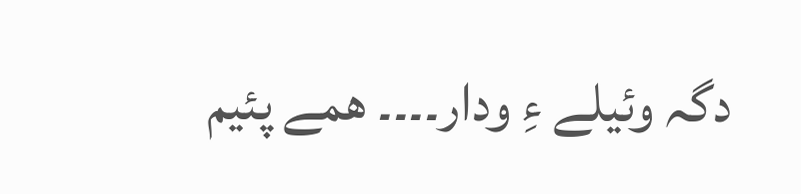دگہ وئیلے ءِ ودار۔۔۔۔ ھمے پئیم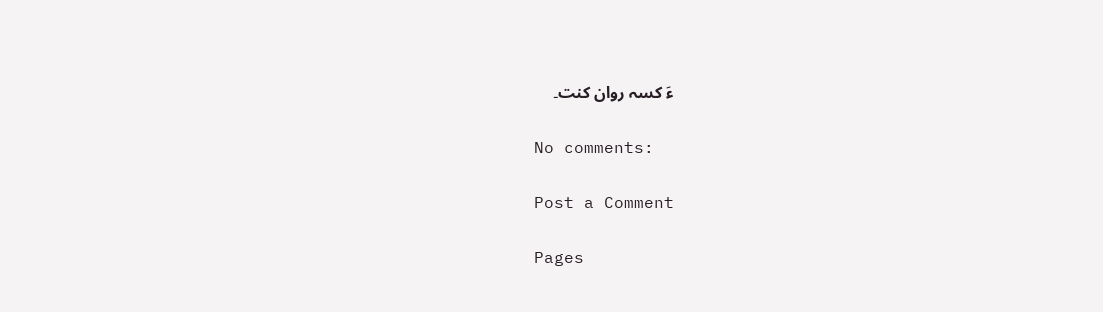ءَ کسہ روان کنت۔

No comments:

Post a Comment

Pages